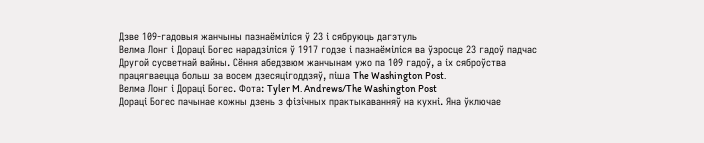Дзве 109‑гадовыя жанчыны пазнаёміліся ў 23 і сябруюць дагэтуль
Велма Лонг і Дораці Богес нарадзіліся ў 1917 годзе і пазнаёміліся ва ўзросце 23 гадоў падчас Другой сусветнай вайны. Сёння абедзвюм жанчынам ужо па 109 гадоў, а іх сяброўства працягваецца больш за восем дзесяцігоддзяў, піша The Washington Post.
Велма Лонг і Дораці Богес. Фота: Tyler M. Andrews/The Washington Post
Дораці Богес пачынае кожны дзень з фізічных практыкаванняў на кухні. Яна ўключае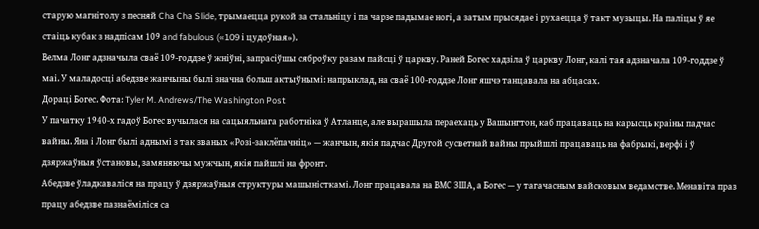старую магнітолу з песняй Cha Cha Slide, трымаецца рукой за стальніцу і па чарзе падымае ногі, а затым прысядае і рухаецца ў такт музыцы. На паліцы ў яе стаіць кубак з надпісам 109 and fabulous («109 і цудоўная»).
Велма Лонг адзначыла сваё 109‑годдзе ў жніўні, запрасіўшы сяброўку разам пайсці ў царкву. Раней Богес хадзіла ў царкву Лонг, калі тая адзначала 109‑годдзе ў маі. У маладосці абедзве жанчыны былі значна больш актыўнымі: напрыклад, на сваё 100‑годдзе Лонг яшчэ танцавала на абцасах.
Дораці Богес. Фота: Tyler M. Andrews/The Washington Post
У пачатку 1940‑х гадоў Богес вучылася на сацыяльнага работніка ў Атланце, але вырашыла пераехаць у Вашынгтон, каб працаваць на карысць краіны падчас вайны. Яна і Лонг былі аднымі з так званых «Розі-заклёпачніц» — жанчын, якія падчас Другой сусветнай вайны прыйшлі працаваць на фабрыкі, верфі і ў дзяржаўныя ўстановы, замяняючы мужчын, якія пайшлі на фронт.
Абедзве ўладкаваліся на працу ў дзяржаўныя структуры машыністкамі. Лонг працавала на ВМС ЗША, а Богес — у тагачасным вайсковым ведамстве. Менавіта праз працу абедзве пазнаёміліся са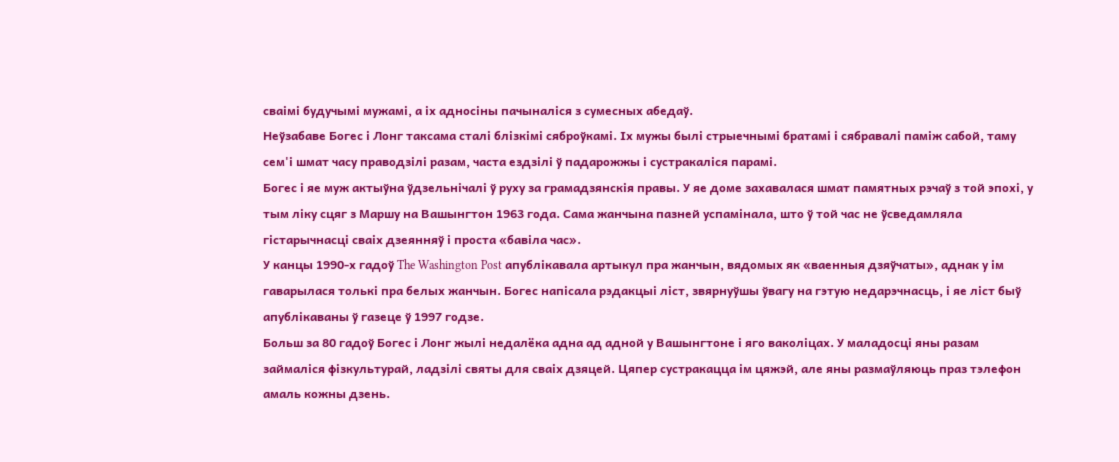сваімі будучымі мужамі, а іх адносіны пачыналіся з сумесных абедаў.
Неўзабаве Богес і Лонг таксама сталі блізкімі сяброўкамі. Іх мужы былі стрыечнымі братамі і сябравалі паміж сабой, таму сем'і шмат часу праводзілі разам, часта ездзілі ў падарожжы і сустракаліся парамі.
Богес і яе муж актыўна ўдзельнічалі ў руху за грамадзянскія правы. У яе доме захавалася шмат памятных рэчаў з той эпохі, у тым ліку сцяг з Маршу на Вашынгтон 1963 года. Сама жанчына пазней успамінала, што ў той час не ўсведамляла гістарычнасці сваіх дзеянняў і проста «бавіла час».
У канцы 1990‑х гадоў The Washington Post апублікавала артыкул пра жанчын, вядомых як «ваенныя дзяўчаты», аднак у ім гаварылася толькі пра белых жанчын. Богес напісала рэдакцыі ліст, звярнуўшы ўвагу на гэтую недарэчнасць, і яе ліст быў апублікаваны ў газеце ў 1997 годзе.
Больш за 80 гадоў Богес і Лонг жылі недалёка адна ад адной у Вашынгтоне і яго ваколіцах. У маладосці яны разам займаліся фізкультурай, ладзілі святы для сваіх дзяцей. Цяпер сустракацца ім цяжэй, але яны размаўляюць праз тэлефон амаль кожны дзень.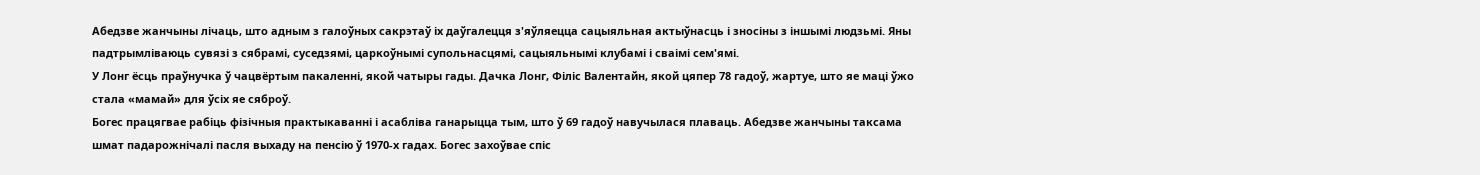Абедзве жанчыны лічаць, што адным з галоўных сакрэтаў іх даўгалецця з'яўляецца сацыяльная актыўнасць і зносіны з іншымі людзьмі. Яны падтрымліваюць сувязі з сябрамі, суседзямі, царкоўнымі супольнасцямі, сацыяльнымі клубамі і сваімі сем'ямі.
У Лонг ёсць праўнучка ў чацвёртым пакаленні, якой чатыры гады. Дачка Лонг, Філіс Валентайн, якой цяпер 78 гадоў, жартуе, што яе маці ўжо стала «мамай» для ўсіх яе сяброў.
Богес працягвае рабіць фізічныя практыкаванні і асабліва ганарыцца тым, што ў 69 гадоў навучылася плаваць. Абедзве жанчыны таксама шмат падарожнічалі пасля выхаду на пенсію ў 1970‑х гадах. Богес захоўвае спіс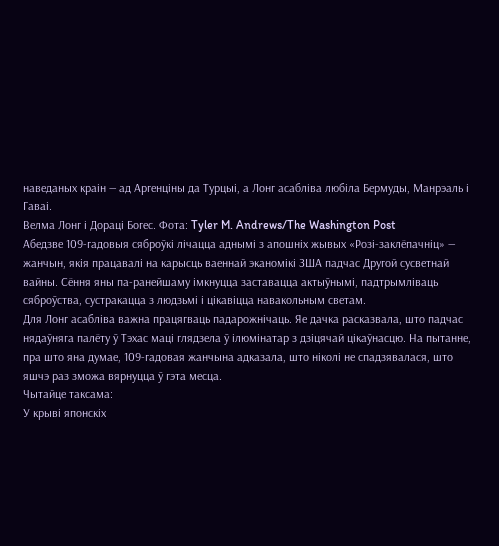наведаных краін — ад Аргенціны да Турцыі, а Лонг асабліва любіла Бермуды, Манрэаль і Гаваі.
Велма Лонг і Дораці Богес. Фота: Tyler M. Andrews/The Washington Post
Абедзве 109‑гадовыя сяброўкі лічацца аднымі з апошніх жывых «Розі-заклёпачніц» — жанчын, якія працавалі на карысць ваеннай эканомікі ЗША падчас Другой сусветнай вайны. Сёння яны па-ранейшаму імкнуцца заставацца актыўнымі, падтрымліваць сяброўства, сустракацца з людзьмі і цікавіцца навакольным светам.
Для Лонг асабліва важна працягваць падарожнічаць. Яе дачка расказвала, што падчас нядаўняга палёту ў Тэхас маці глядзела ў ілюмінатар з дзіцячай цікаўнасцю. На пытанне, пра што яна думае, 109‑гадовая жанчына адказала, што ніколі не спадзявалася, што яшчэ раз зможа вярнуцца ў гэта месца.
Чытайце таксама:
У крыві японскіх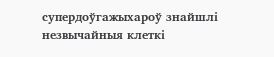супердоўгажыхароў знайшлі незвычайныя клеткі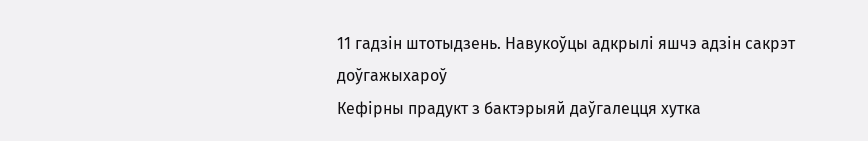11 гадзін штотыдзень. Навукоўцы адкрылі яшчэ адзін сакрэт доўгажыхароў
Кефірны прадукт з бактэрыяй даўгалецця хутка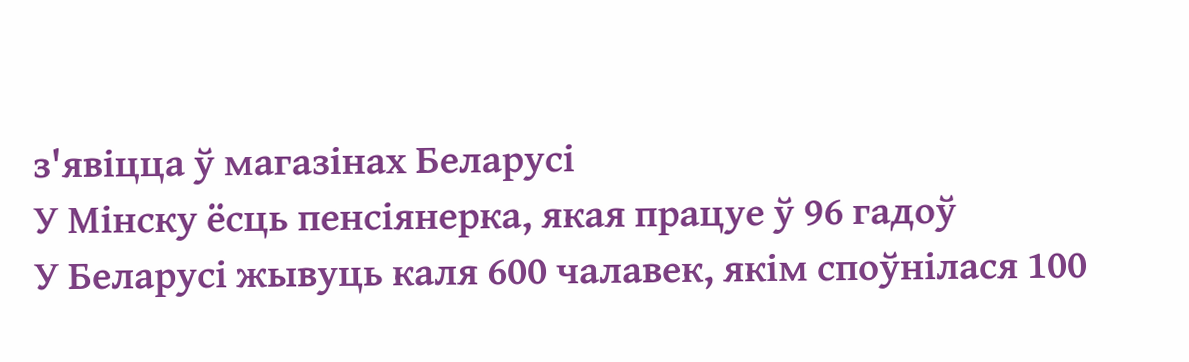з'явіцца ў магазінах Беларусі
У Мінску ёсць пенсіянерка, якая працуе ў 96 гадоў
У Беларусі жывуць каля 600 чалавек, якім споўнілася 100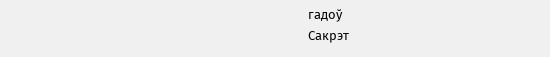гадоў
Сакрэт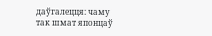даўгалецця: чаму так шмат японцаў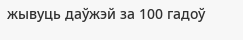жывуць даўжэй за 100 гадоў